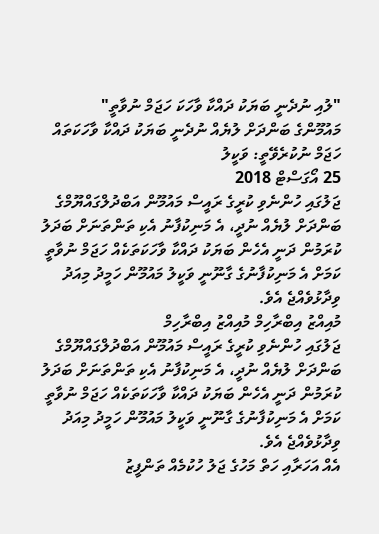"ލުއި ނުދެނީ ބަޔަކު ދައްކާ ވާހަކަ ހަޖަމް ނުވާތީ"
މައުމޫންގެ ބަންދަށް ލުޔެއް ނުދެނީ ބަޔަކު ދައްކާ ވާހަކަތައް ހަޖަމް ނުކުރެވޭތީ: ވަކީލު
25 އޯގަސްޓް 2018
ޖަލުގައި ހުންނެވި ކުރީގެ ރައީސް މައުމޫން އަބްދުލްގައްޔޫމްގެ ބަންދަށް ލުޔެއް ނުދީ، އެ މަނިކުފާނު އެކި ތަންތަނަށް ބަދަލު ކުރަމުން ދަނީ އެހެން ބަޔަކު ދައްކާ ވާހަކަތަކެއް ހަޖަމް ނުވާތީ ކަމަށް އެ މަނިކުފާނުގެ ގާނޫނީ ވަކީލު މައުމޫން ހަމީދު މިއަދު ވިދާޅުވެއްޖެ އެވެ.
މުއިއްޒު އިބްރާހިމް މުއިއްޒު އިބްރާހިމް
ޖަލުގައި ހުންނެވި ކުރީގެ ރައީސް މައުމޫން އަބްދުލްގައްޔޫމްގެ ބަންދަށް ލުޔެއް ނުދީ، އެ މަނިކުފާނު އެކި ތަންތަނަށް ބަދަލު ކުރަމުން ދަނީ އެހެން ބަޔަކު ދައްކާ ވާހަކަތަކެއް ހަޖަމް ނުވާތީ ކަމަށް އެ މަނިކުފާނުގެ ގާނޫނީ ވަކީލު މައުމޫން ހަމީދު މިއަދު ވިދާޅުވެއްޖެ އެވެ.
އެއް އަހަރާއި ހަތް މަހުގެ ޖަލު ހުކުމެއް ތަންފީޒު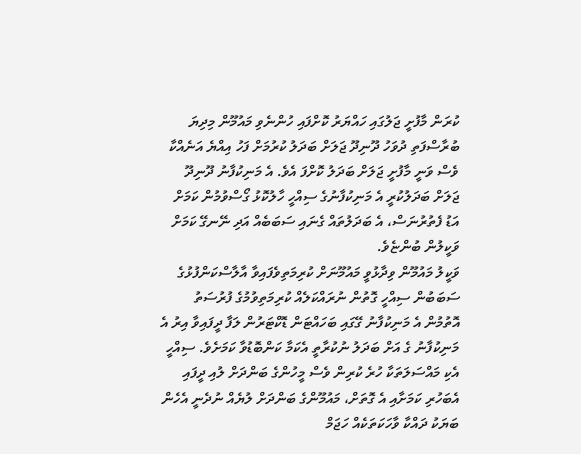ކުރަން މާފުށީ ޖަލުގައި ހައްޔަރު ކޮށްފައި ހުންނެވި މައުމޫން މިދިޔަ ބުރާސްފަތި ދުވަހު ދޫނިދޫ ޖަލަށް ބަދަލު ކުރުމަށް ފަހު އިއްޔެ އަނެއްކާ ވެސް ވަނީ މާފުށީ ޖަލަށް ބަދަލު ކޮށްފަ އެވެ. އެ މަނިކުފާނު ދޫނިދޫ ޖަލަށް ބަދަލުކުރީ އެ މަނިކުފާނުގެ ސިއްހީ ހާލުކޮޅު ގޯސްވުމުން ކަމަށް އަޑު ފެތުރުނަސް، އެ ބަދަލުތައް ގެނައި ސަބަބެއް އަދި ނޭނގޭ ކަމަށް ވަކީލުން ބުންޏެވެ.
ވަކީލު މައުމޫން ވިދާޅުވީ މައުމޫނަށް ކުރިމަތިވެފައިވާ އާލާސްކަންފުޅުގެ ސަބަބުން ސިއްހީ ގޮތުން ނުރައްކަލެއް ކުރިމަތިވުމުގެ ފުރުސަތު އޮތުމުން އެ މަނިކުފާނު ގޭގައި ބަހައްޓަން ޑޮކްޓަރުން ލަފާ ދީފައިވާ އިރު އެ މަނިކުފާނު ގެ އަށް ބަދަލު ނުކުރާތީ އެކަމާ ކަންބޮޑުވާ ކަމަށެވެ. ސިއްހީ އެކި މައްސަލަތަކާ ހުރެ ކުރިން ވެސް މީހުންގެ ބަންދަށް ލުއި ދީފައި އެބަހުރި ކަމަށާއި އެ ގޮތަށް، މައުމޫންގެ ބަންދަށް ލުޔެއް ނުދެނީ އެހެން ބަޔަކު ދައްކާ ވާހަކަތަކެއް ހަޖަމް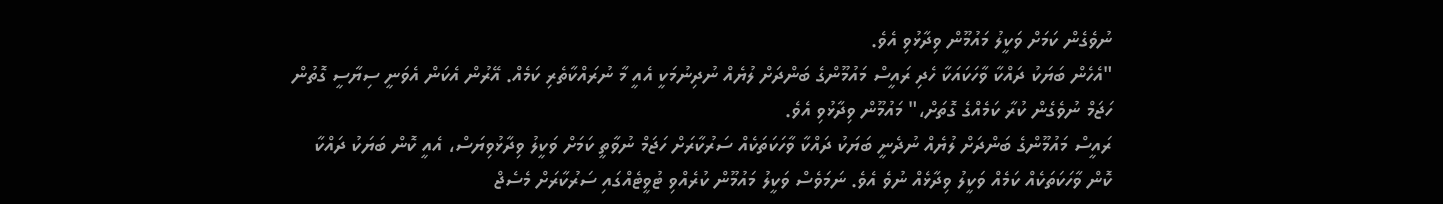ނުވެގެން ކަމަށް ވަކީލު މައުމޫން ވިދާޅުވި އެވެ.
"އެހެން ބަޔަކު ދައްކާ ވާހަކައަކާ ހެދި ރައީސް މައުމޫންގެ ބަންދަށް ލުޔެއް ނުދިނުމަކީ އެއީ މާ ނުރައްކާތެރި ކަމެއް. އޭރުން އެކަން އެވަނީ ސިޔާސީ ގޮތުން ހަޖަމް ނުވެގެން ކުރާ ކަމެއްގެ ގޮތަށް،" މައުމޫން ވިދާޅުވި އެވެ.
ރައީސް މައުމޫންގެ ބަންދަށް ލުޔެއް ނުދެނީ ބަޔަކު ދައްކާ ވާހަކަތަކެއް ސަރުކާރަށް ހަޖަމް ނުވާތީ ކަމަށް ވަކީލު ވިދާޅުވިޔަސް، އެއީ ކޮން ބަޔަކު ދައްކާ ކޮން ވާހަކަތަކެއް ކަމެއް ވަކީލު ވިދާޅެއް ނުވެ އެވެ. ނަމަވެސް ވަކީލު މައުމޫން ކުރެއްވި ޓުވީޓެއްގައި ސަރުކާރަށް މެސެޖް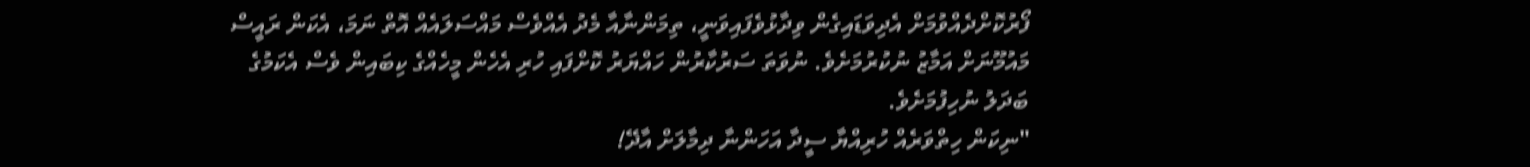ފޯރުކޮށްދެއްވުމަށް އެދިވަޑައިގެން ވިދާޅުވެފައިވަނީ، ތިމަންނާއާ މެދު އެއްވެސް މައްސަލައެއް އޮތް ނަމަ، އެކަން ރައީސް މައުމޫނަށް އަމާޒު ނުކުރުމަށެވެ. ނުވަތަ ސަރުކާރުން ހައްޔަރު ކޮށްފައި ހުރި އެހެން މީހެއްގެ ކިބައިން ވެސް އެކަމުގެ ބަދަލު ނުހިފުމަށެވެ.
"ނިކަން ހިތްވަރެއް ހުރިއްޔާ ސީދާ އަހަންނާ ދިމާލަށް އާދޭ!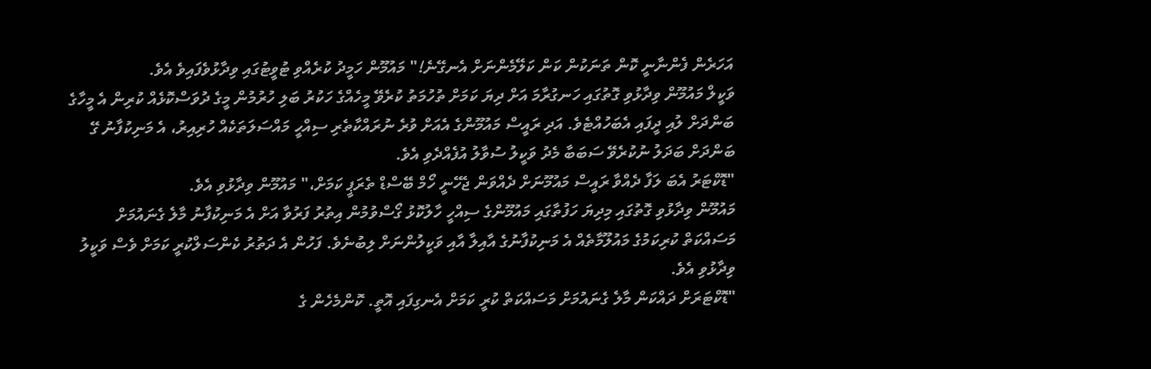އަހަރެން ފެންނާނީ ކޮން ތަނަކުން ކަން ކަލޭމެންނަށް އެނގޭނެ!" މައުމޫން ހަމީދު ކުރެއްވި ޓުވީޓުގައި ވިދާޅުވެފައިވެ އެވެ.
ވަކީލް މައުމޫން ވިދާޅުވި ގޮތުގައި ހަނގުރާމަ އަށް ދިޔަ ކަމަށް ތުހުމަތު ކުރެވޭ މީހެއްގެ ހަކުރު ބަލި ހުރުމުން މީގެ ދުވަސްކޮޅެއް ކުރިން އެ މީހާގެ ބަންދަށް ލުއި ދީފައި އެބަހުއްޓެވެ. އަދި ރައީސް މައުމޫންގެ އެއަށް ވުރެ ނުރައްކާތެރި ސިއްހީ މައްސަލަތަކެއް ހުރިއިރު، އެ މަނިކުފާނު ގޭ ބަންދަށް ބަދަލު ނުކުރެވޭ ސަބަބާ މެދު ވަކީލު ސުވާލު އުފެއްދެވި އެވެ.
"ޑޮކްޓަރު އެބަ ލަފާ ދެއްވާ ރައީސް މައުމޫނަށް ދެއްވަން ޖެހޭނީ ހޯމް ބޭސްޑް ތެރަޕީ ކަމަށް،" މައުމޫން ވިދާޅުވި އެވެ.
މައުމޫން ވިދާޅުވި ގޮތުގައި މިދިޔަ ހަފުތާގައި މައުމޫންގެ ސިއްހީ ހާލުކޮޅު ގޯސްވުމުން އިތުރު ފަރުވާ އަށް އެ މަނިކުފާނު މާލެ ގެނައުމަށް މަސައްކަތް ކުރިކަމުގެ މައުލޫމާތެއް އެ މަނިކުފާނުގެ އާއިލާ އާއި ވަކީލުންނަށް ލިބުނެވެ. ފަހުން އެ ދަތުރު ކެންސަލްކުރީ ކަމަށް ވެސް ވަކީލު ވިދާޅުވި އެވެ.
"ޑޮކްޓަރަށް ދައްކަން މާލެ ގެނައުމަށް މަސައްކަތް ކުރީ ކަމަށް އެނގިފައި އޮތީ. ކޮންމެހެން ގެ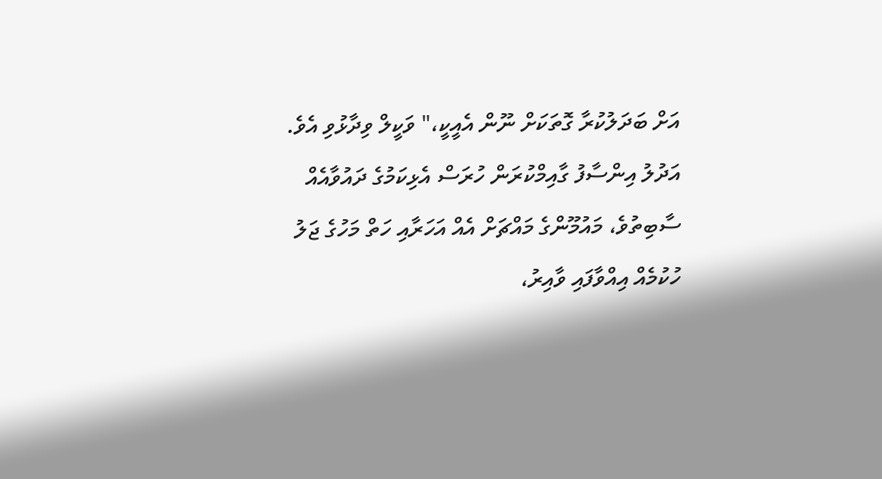އަށް ބަދަލުކުރާ ގޮތަކަށް ނޫން އެއީކީ،" ވަކީލް ވިދާޅުވި އެވެ.
އަދުލު އިންސާފު ގާއިމްކުރަން ހުރަސް އެޅިކަމުގެ ދައުވާއެއް ސާބިތުވެ، މައުމޫންގެ މައްޗަށް އެއް އަހަރާއި ހަތް މަހުގެ ޖަލު ހުކުމެއް އިއްވާފައި ވާއިރު،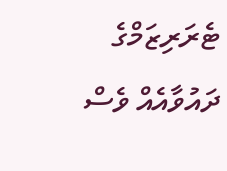ޓެރަރިޒަމްގެ ދައުވާއެއް ވެސް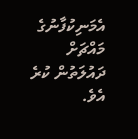އެމަނިކުފާނުގެ މައްޗަށް ދައުލަތުން ކުރެ އެވެ.